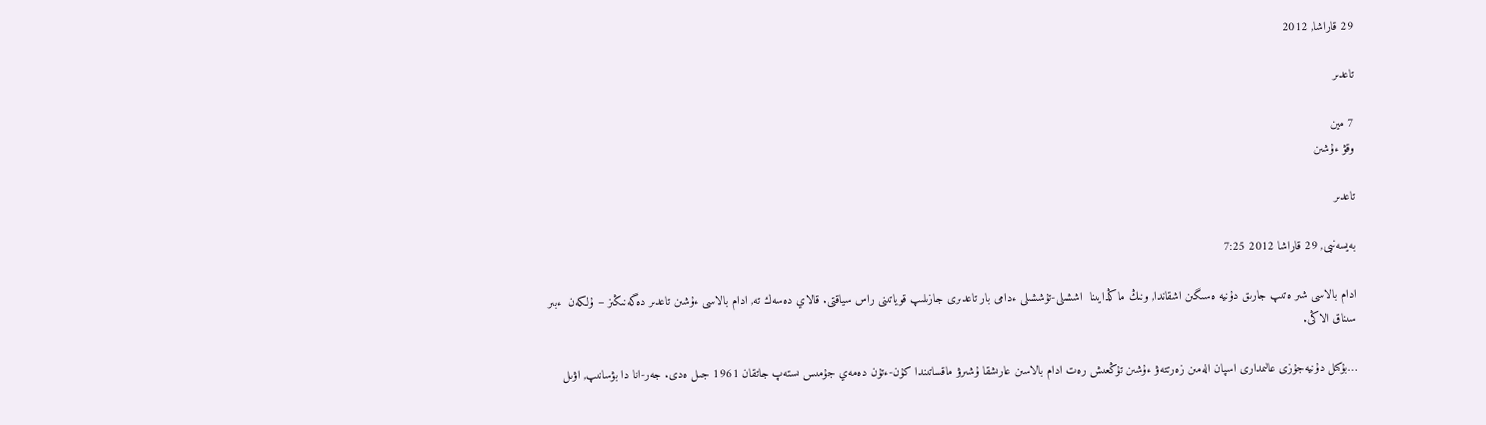29 قاراشا, 2012

تاعدىر

7 مين
وقۋ ءۇشىن

تاعدىر

بەيسەنبى, 29 قاراشا 2012 7:25

ادام بالاسى شىر ەتىپ جارىق دۇنيە ەسىگىن اشقاندا, ونىڭ ماڭدايىنا  اششىلى-تۇششىلى ءدامى بار تاعدىرى جازىلىپ قوياتىنى راس سياقتى. قالاي دەسەك تە, ادام بالاسى ءۇشىن تاعدىر دەگەنىڭىز – ۇلكەن  ءبىر سىناق الاڭى.

…بۇكىل دۇنيەجۇزى عالىمدارى اسپان الەمىن زەرتتەۋ ءۇشىن تۇڭعىش رەت ادام بالاسىن عارىشقا ۇشىرۋ ماقساتىندا كۇن-ءتۇن دەمەي جۇمىس ىستەپ جاتقان 1961 جىل ەدى. جەر-انا دا بۋسانىپ, اۋىل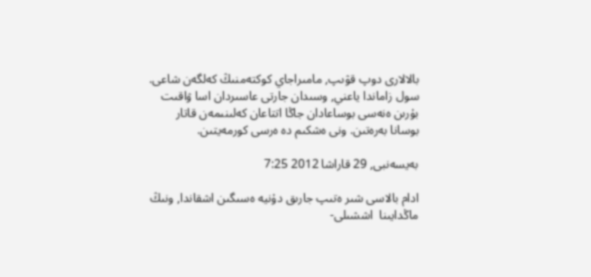بالالارى دوپ قۋىپ, مامىراجاي كوكتەمنىڭ كەلگەن شاعى. سول زاماندا ياعني, وسىدان جارتى عاسىردان اسا ۋاقىت بۇرىن ەنەسى بوساعادان جاڭا اتتاعان كەلىنىمەن قاتار بوسانا بەرەتىن. ونى ەشكىم دە ەرسى كورمەيتىن.

بەيسەنبى, 29 قاراشا 2012 7:25

ادام بالاسى شىر ەتىپ جارىق دۇنيە ەسىگىن اشقاندا, ونىڭ ماڭدايىنا  اششىلى-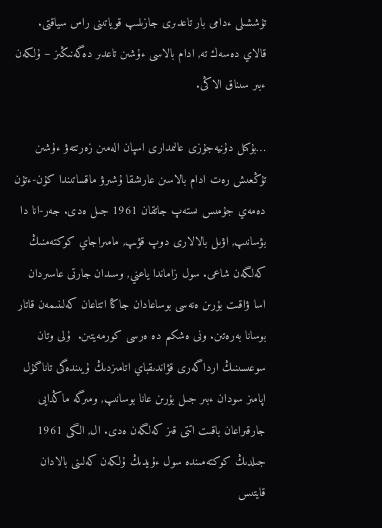تۇششىلى ءدامى بار تاعدىرى جازىلىپ قوياتىنى راس سياقتى. قالاي دەسەك تە, ادام بالاسى ءۇشىن تاعدىر دەگەنىڭىز – ۇلكەن  ءبىر سىناق الاڭى.

…بۇكىل دۇنيەجۇزى عالىمدارى اسپان الەمىن زەرتتەۋ ءۇشىن تۇڭعىش رەت ادام بالاسىن عارىشقا ۇشىرۋ ماقساتىندا كۇن-ءتۇن دەمەي جۇمىس ىستەپ جاتقان 1961 جىل ەدى. جەر-انا دا بۋسانىپ, اۋىل بالالارى دوپ قۋىپ, مامىراجاي كوكتەمنىڭ كەلگەن شاعى. سول زاماندا ياعني, وسىدان جارتى عاسىردان اسا ۋاقىت بۇرىن ەنەسى بوساعادان جاڭا اتتاعان كەلىنىمەن قاتار بوسانا بەرەتىن. ونى ەشكىم دە ەرسى كورمەيتىن.  ۇلى وتان سوعىسىنىڭ ارداگەرى قۋاندىقباي اتامىزدىڭ ۇيىندەگى تاناگۇل اپامىز سودان ءبىر جىل بۇرىن عانا بوسانىپ, ومىرگە ماڭدايى جارقىراعان باقىت اتتى قىز كەلگەن ەدى. ال, الگى 1961 جىلدىڭ كوكتەمىندە سول ءۇيدىڭ ۇلكەن كەلىنى بالادان قايتىس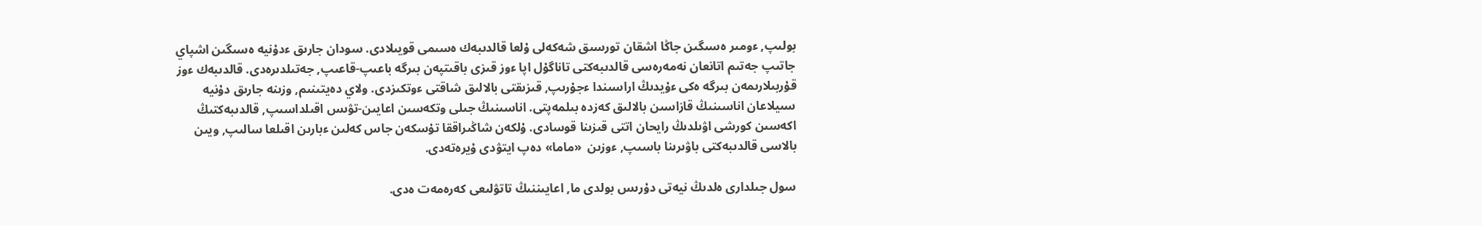بولىپ, ءومىر ەسىگىن جاڭا اشقان تورسىق شەكەلى ۇلعا قالدىبەك ەسىمى قويىلادى. سودان جارىق ءدۇنيە ەسىگىن اشپاي جاتىپ جەتىم اتانعان نەمەرەسى قالدىبەكتى تاناگۇل اپا ءوز قىزى باقىتپەن بىرگە باعىپ-قاعىپ, جەتىلدىرەدى. قالدىبەك ءوز قۇربىلارىمەن بىرگە ەكى ءۇيدىڭ اراسىندا ءجۇرىپ, قىزىقتى بالالىق شاقتى ءوتكىزدى. ولاي دەيتىنىم, وزىنە جارىق دۇنيە سىيلاعان اناسىنىڭ قازاسىن بالالىق كەزدە بىلمەپتى. اناسىنىڭ جىلى وتكەسىن اعايىن-تۋىس اقىلداسىپ, قالدىبەكتىڭ اكەسىن كورشى اۋىلدىڭ رايحان اتتى قىزىنا قوسادى. ۇلكەن شاڭىراققا تۇسكەن جاس كەلىن ءبارىن اقىلعا سالىپ, ويىن بالاسى قالدىبەكتى باۋىرىنا باسىپ, ءوزىن  «ماما» دەپ ايتۋدى ۇيرەتەدى.

سول جىلدارى ەلدىڭ نيەتى دۇرىس بولدى ما, اعايىننىڭ تاتۋلىعى كەرەمەت ەدى.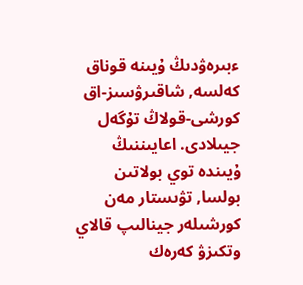ءبىرەۋدىڭ ۇيىنە قوناق كەلسە, شاقىرۋسىز-اق كورشى-قولاڭ تۇگەل جيىلادى. اعايىننىڭ ۇيىندە توي بولاتىن بولسا, تۋىستار مەن كورشىلەر جينالىپ قالاي وتكىزۋ كەرەك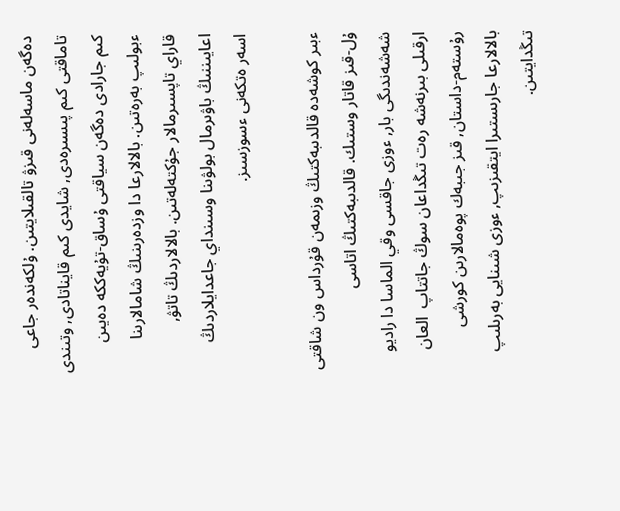دەگەن ماسەلەنى قىزۋ تالقىلايتىن. ۇلكەندەر جاعى تاماقتى كىم پىسىرەدى, شايدى كىم قايناتادى, وتىندى كىم جارادى دەگەن سياقتى ۇساق-تۇيەككە دەيىن ءبولىپ بەرەتىن. بالالارعا دا وزدەرىنىڭ شامالارىنا قاراي تاپسىرمالار جۇكتەلەتىن. بالالاردىڭ تاتۋ, اعايىننىڭ باۋىرمال بولۋىنا وسىنداي جاعدايلاردىڭ اسەر ەتكەنى ءسوزسىز.

ءبىر كوشەدە قالدىبەكتىڭ وزىمەن قۇرداس ون شاقتى ۇل-قىز قاتار وستىك. قالدىبەكتىڭ اتاسى شەشەندىگى بار, ءوزى جاقسى وقي الماسا دا راديو ارقىلى بىرنەشە رەت تىڭداعان سوڭ جاتتاپ  العان رۇستەم-داستان, قىز جىبەك پوەمالارىن كورشى بالالارعا جارىستىرا ايتقىزىپ, ءوزى شىنايى بەرىلىپ تىڭدايتىن.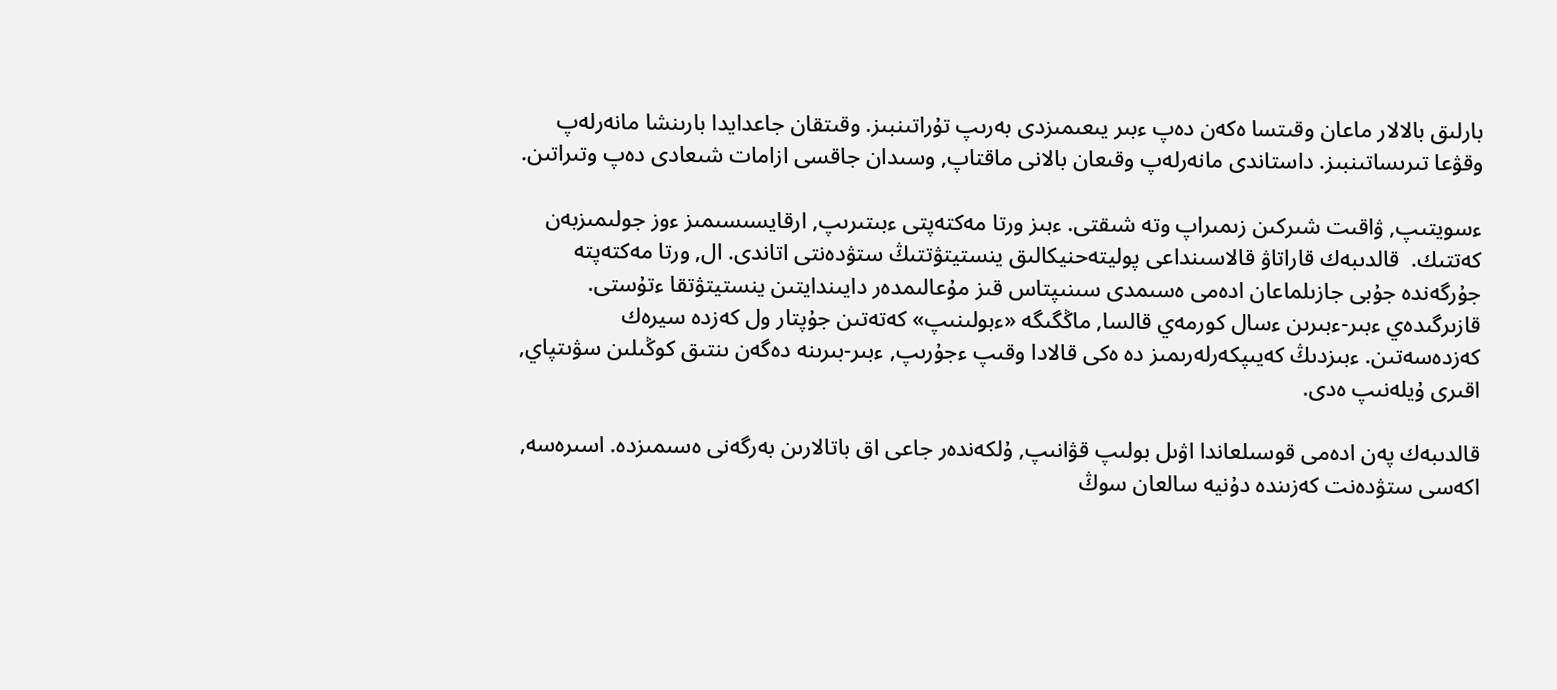بارلىق بالالار ماعان وقىتسا ەكەن دەپ ءبىر يىعىمىزدى بەرىپ تۇراتىنبىز. وقىتقان جاعدايدا بارىنشا مانەرلەپ وقۋعا تىرىساتىنبىز. داستاندى مانەرلەپ وقىعان بالانى ماقتاپ, وسىدان جاقسى ازامات شىعادى دەپ وتىراتىن.

ءسويتىپ, ۋاقىت شىركىن زىمىراپ وتە شىقتى. ءبىز ورتا مەكتەپتى ءبىتىرىپ, ارقايسىسىمىز ءوز جولىمىزبەن كەتتىك.  قالدىبەك قاراتاۋ قالاسىنداعى پوليتەحنيكالىق ينستيتۋتتىڭ ستۋدەنتى اتاندى. ال, ورتا مەكتەپتە جۇرگەندە جۇبى جازىلماعان ادەمى ەسىمدى سىنىپتاس قىز مۇعالىمدەر دايىندايتىن ينستيتۋتقا ءتۇستى. قازىرگىدەي ءبىر-ءبىرىن ءسال كورمەي قالسا, ماڭگىگە «ءبولىنىپ» كەتەتىن جۇپتار ول كەزدە سيرەك كەزدەسەتىن. ءبىزدىڭ كەيىپكەرلەرىمىز دە ەكى قالادا وقىپ ءجۇرىپ, ءبىر-بىرىنە دەگەن ىنتىق كوڭىلىن سۋىتپاي, اقىرى ۇيلەنىپ ەدى.

قالدىبەك پەن ادەمى قوسىلعاندا اۋىل بولىپ قۋانىپ, ۇلكەندەر جاعى اق باتالارىن بەرگەنى ەسىمىزدە. اسىرەسە, اكەسى ستۋدەنت كەزىندە دۇنيە سالعان سوڭ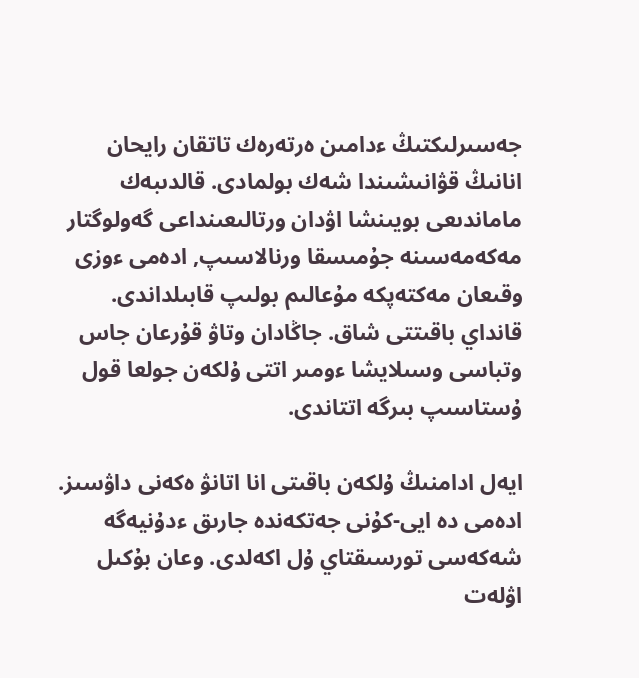جەسىرلىكتىڭ ءدامىن ەرتەرەك تاتقان رايحان انانىڭ قۋانىشىندا شەك بولمادى. قالدىبەك ماماندىعى بويىنشا اۋدان ورتالىعىنداعى گەولوگتار مەكەمەسىنە جۇمىسقا ورنالاسىپ, ادەمى ءوزى وقىعان مەكتەپكە مۇعالىم بولىپ قابىلداندى. قانداي باقىتتى شاق. جاڭادان وتاۋ قۇرعان جاس وتباسى وسىلايشا ءومىر اتتى ۇلكەن جولعا قول ۇستاسىپ بىرگە اتتاندى.

ايەل ادامنىڭ ۇلكەن باقىتى انا اتانۋ ەكەنى داۋسىز. ادەمى دە ايى-كۇنى جەتكەندە جارىق ءدۇنيەگە شەكەسى تورسىقتاي ۇل اكەلدى. وعان بۇكىل اۋلەت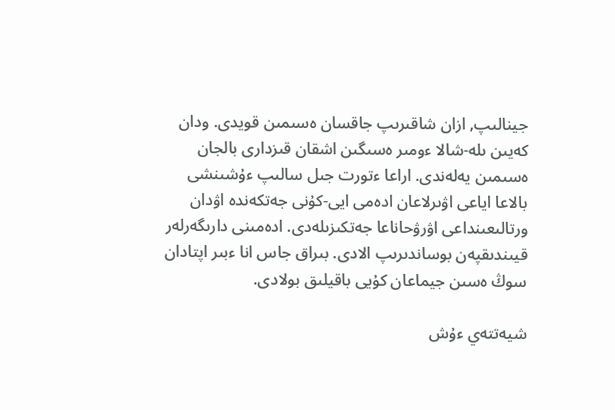جينالىپ, ازان شاقىرىپ جاقسان ەسىمىن قويدى. ودان كەيىن ىلە-شالا ءومىر ەسىگىن اشقان قىزدارى بالجان ەسىمىن يەلەندى. اراعا ءتورت جىل سالىپ ءۇشىنشى بالاعا اياعى اۋىرلاعان ادەمى ايى-كۇنى جەتكەندە اۋدان ورتالىعىنداعى اۋرۋحاناعا جەتكىزىلەدى. ادەمىنى دارىگەرلەر قيىندىقپەن بوساندىرىپ الادى. بىراق جاس انا ءبىر اپتادان سوڭ ەسىن جيماعان كۇيى باقيلىق بولادى.

شيەتتەي ءۇش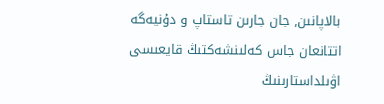بالاپانىن, جان جارىن تاستاپ و دۇنيەگە اتتانعان جاس كەلىنشەكتىڭ قايعىسى اۋىلداستارىنىڭ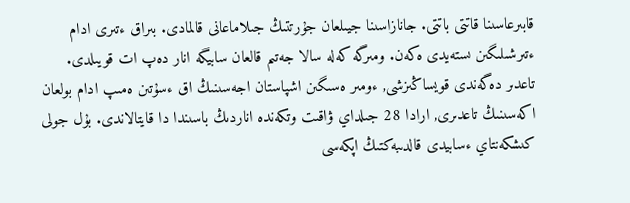قابىرعاسىنا قاتتى باتتى. جانازاسىنا جيىلعان جۇرتتىڭ جىلاماعانى قالمادى. بىراق ءتىرى ادام ءتىرشىلىگىن ىستەيدى ەكەن. ومىرگە كەلە سالا جەتىم قالعان سابيگە انار دەپ ات قويىلدى. تاعدىر دەگەندى قويساڭىزشى, ءومىر ەسىگىن اشپاستان اجەسىنىڭ اق ءسۇتىن ەمىپ ادام بولعان اكەسىنىڭ تاعدىرى, ارادا 28 جىلداي ۋاقىت وتكەندە اناردىڭ باسىندا دا قايتالاندى. بۇل جولى كىشكەنتاي ءسابيدى قالدىبەكتىڭ اپكەسى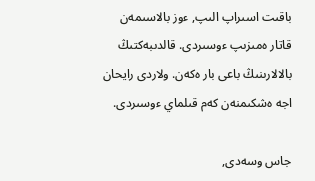باقىت اسىراپ الىپ, ءوز بالاسىمەن قاتار ەمىزىپ ءوسىردى. قالدىبەكتىڭ بالالارىنىڭ باعى بار ەكەن. ولاردى رايحان اجە ەشكىمنەن كەم قىلماي ءوسىردى.

جاس وسەدى,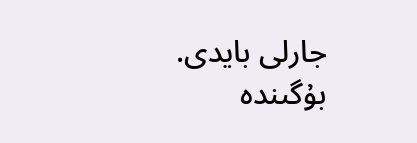جارلى بايدى. بۇگىندە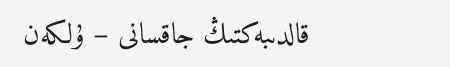قالدىبەكتىڭ جاقسانى – ۇلكەن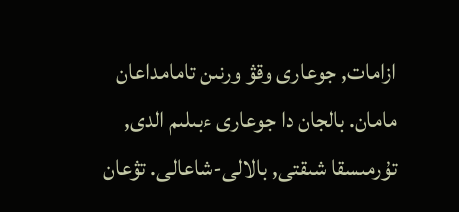ازامات, جوعارى وقۋ ورنىن تامامداعان مامان. بالجان دا جوعارى ءبىلىم الدى, تۇرمىسقا شىقتى, بالالى-شاعالى. تۋعان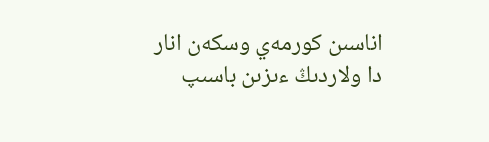اناسىن كورمەي وسكەن انار دا ولاردىڭ ءىزىن باسىپ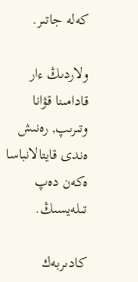كەلە جاتىر.

ولاردىڭ ءار قادامىنا قۋانا وتىرىپ, رەنىش ەندى قايتالانباسا ەكەن دەپ تىلەيسىڭ.

كادىربەك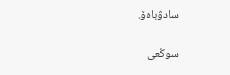سادۋباەۆ.

سوڭعى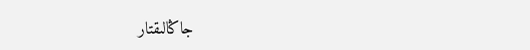جاڭالىقتار